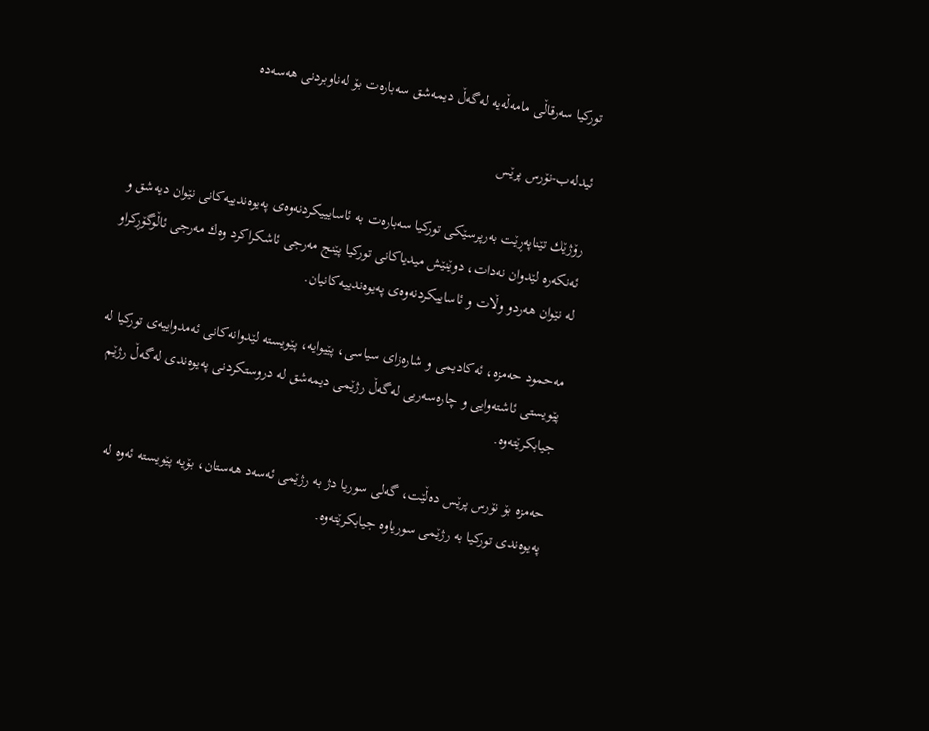توركیا سه‌رقاڵی مامه‌ڵه‌یه‌ له‌گه‌ڵ دیمه‌شق سه‌باره‌ت بۆ‌ له‌ناوبردنی هه‌سه‌ده‌

ئیدله‌ب-نۆرس پرێس

رۆژێك تێناپه‌ڕێت به‌رپرسێكی توركیا سه‌باره‌ت به‌ ئاسایییكردنه‌وه‌ی‌ په‌یوه‌ندییه‌كانی نێوان دیه‌شق و ئه‌نكه‌ره‌ لێدوان نه‌دات، دوێنێش میدیاكانی‌ توركیا پێنج مه‌رجی ئاشكراكرد وه‌ك مه‌رجی ئاڵوگۆڕكراو له‌ نێوان هه‌ردو وڵات و ئاساییكردنه‌وه‌ی‌ په‌یوه‌ندییه‌كانیان.

مه‌حمود حه‌مزه‌، ئه‌كادیمی و شاره‌زای سیاسی، پێیوایه‌، پێویسته‌ لێدوانه‌كانی ئه‌مدواییه‌ی‌ توركیا له‌ پێویستی ئاشته‌وایی و چاره‌سه‌ریی له‌گه‌ڵ رژێمی دیمه‌شق له‌ دروستكردنی په‌یوه‌ندی له‌گه‌ڵ رژێم جیابكرێته‌وه‌.

حه‌مزه‌ بۆ نۆرس پرێس ده‌ڵێت، گه‌لی سوریا دژ به‌ رژێمی ئه‌سه‌د هه‌ستان، بۆیه‌ پێویسته‌ ئه‌وه‌ له‌ په‌یوه‌ندی توركیا به‌ رژێمی سوریاوه‌ جیابكرێته‌وه‌.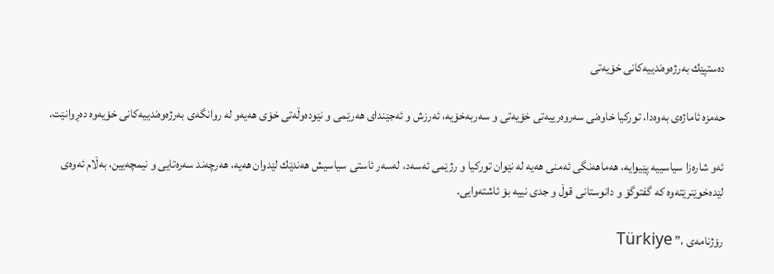ده‌ستپێك به‌رژه‌وه‌ندییه‌كانی خۆیه‌تی

حه‌مزه‌ ئاماژه‌ی‌ به‌وه‌دا، توركیا خاوه‌نی سه‌روه‌رییه‌تی خۆیه‌تی و سه‌ربه‌خۆیه‌، ئه‌رزش و ئه‌جێندای هه‌رێمی و نێوده‌وڵه‌تی خۆی هه‌یه‌و له‌ روانگه‌ی‌ به‌رژه‌وه‌ندییه‌كانی خۆیه‌وه‌ ده‌ڕوانێت.

ئه‌و شاره‌زا سیاسییه‌ پێیوایه‌، هه‌ماهه‌نگی ئه‌منی هه‌یه‌ له‌ نێوان توركیا و رژێمی ئه‌سه‌د، له‌سه‌ر ئاستی سیاسیش هه‌ندێك لێدوان هه‌یه‌، هه‌رچه‌ند سه‌ره‌تایی و نیمچه‌یین، به‌ڵام ئه‌وه‌ی‌ لێده‌خوێنرێته‌وه‌ كه‌ گفتوگۆ و دانوستانی قوڵ و جدی نییه‌ بۆ ئاشته‌وایی.

رۆژنامه‌ی‌ ،” Türkiye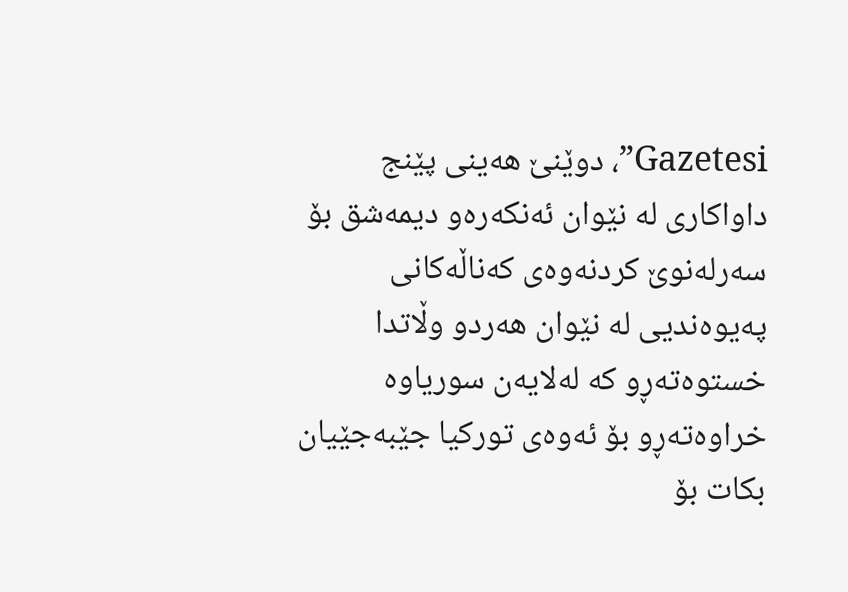Gazetesi”، دوێنێ هه‌ینی پێنج داواكاری له‌ نێوان ئه‌نكه‌ره‌و دیمه‌شق بۆ سه‌رله‌نوێ كردنه‌وه‌ی‌ كه‌ناڵه‌كانی په‌یوه‌ندیی له‌ نێوان هه‌ردو وڵاتدا خستوه‌ته‌ڕو كه‌ له‌لایه‌ن سوریاوه‌ خراوه‌ته‌ڕو بۆ ئه‌وه‌ی‌ توركیا جێبه‌جێیان بكات بۆ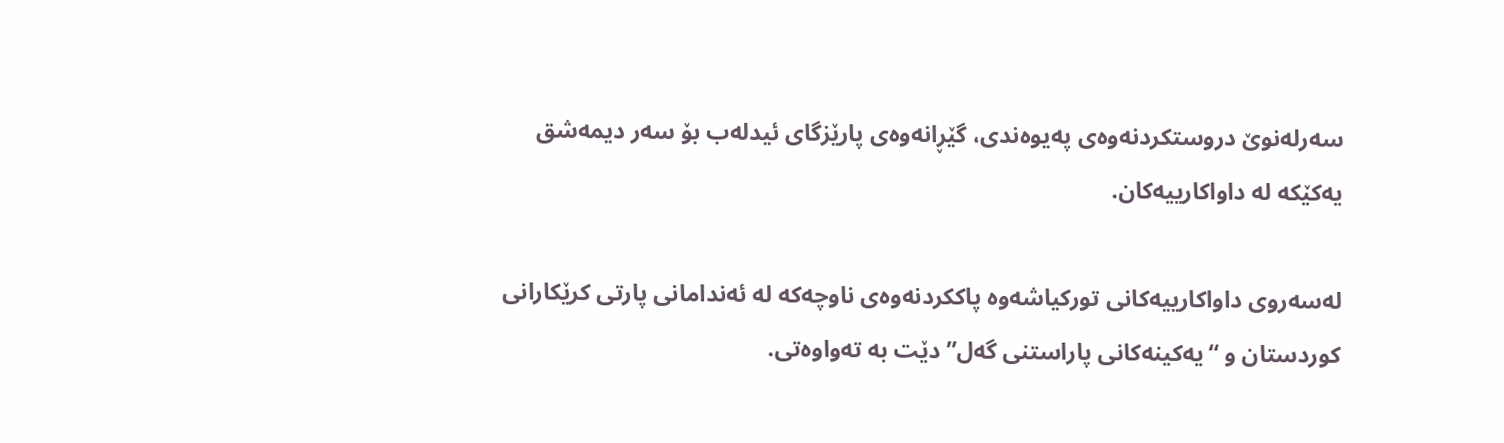سه‌رله‌نوێ دروستكردنه‌وه‌ی‌ په‌یوه‌ندی، گێڕانه‌وه‌ی‌ پارێزگای ئیدله‌ب بۆ سه‌ر دیمه‌شق یه‌كێكه‌ له‌ داواكارییه‌كان.

له‌سه‌روی داواكارییه‌كانی توركیاشه‌وه‌ پاككردنه‌وه‌ی‌ ناوچه‌كه‌ له‌ ئه‌ندامانی‌ پارتی كرێكارانی كوردستان و “یه‌كینه‌كانی پاراستنی گه‌ل” دێت به‌ ته‌واوه‌تی.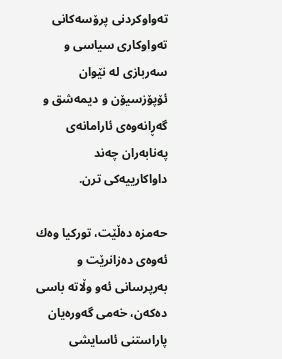ته‌واوكردنی پرۆسه‌كانی ته‌واوكاری سیاسی و سه‌ربازی له‌ نێوان ئۆپۆزسیۆن و دیمه‌شق و گه‌ڕانه‌وه‌ی‌ ئارامانه‌ی‌ په‌نابه‌ران چه‌ند داواكارییه‌كی ترن.

حه‌مزه‌ ده‌ڵێت، توركیا وه‌ك ئه‌وه‌ی‌ ده‌زانرێت و به‌رپرسانی ئه‌و وڵاته‌ باسی ده‌كه‌ن، خه‌می گه‌وره‌یان پاراستنی ئاسایشی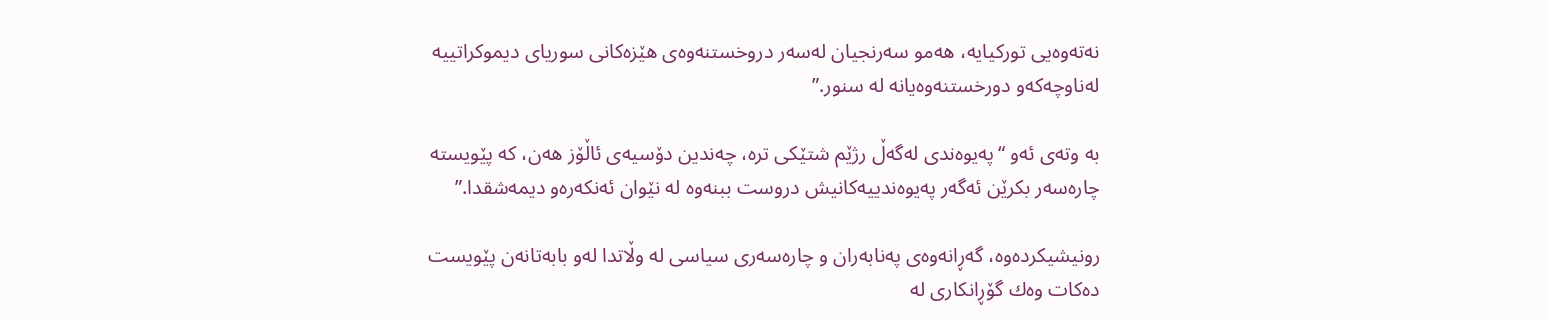نه‌ته‌وه‌یی توركیایه‌، هه‌مو سه‌رنجیان له‌سه‌ر دروخستنه‌وه‌ی‌ هێزه‌كانی سوریای دیموكراتییه‌ له‌ناوچه‌كه‌و دورخستنه‌وه‌یانه‌ له‌ سنور.”

به‌ وته‌ی‌ ئه‌و “په‌یوه‌ندی له‌گه‌ڵ رژێم شتێكی تره‌، چه‌ندین دۆسیه‌ی‌ ئاڵۆز هه‌ن، كه‌ پێویسته‌ چاره‌سه‌ر بكرێن ئه‌گه‌ر په‌یوه‌ندییه‌كانیش دروست ببنه‌وه‌ له‌ نێوان ئه‌نكه‌ره‌و دیمه‌شقدا.”

رونیشیكرده‌وه‌، گه‌ڕانه‌وه‌ی‌ په‌نابه‌ران و چاره‌سه‌ری سیاسی له‌ وڵاتدا له‌و بابه‌تانه‌ن پێویست ده‌كات وه‌ك گۆڕانكاری له‌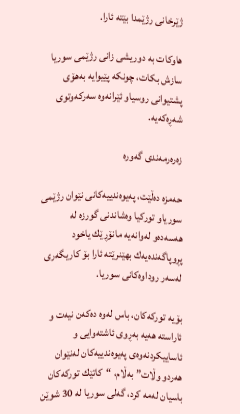ژێرخانی‌ رژێمدا بێته‌ ئارا.

هاوكات به‌ دوریشی زانی رژێمی سوریا سازش بكات، چونكه‌ پێیوایه‌ به‌هۆی پشتیوانی روسیاو ئێرانه‌وه‌ سه‌ركه‌وتوی شه‌ڕه‌كه‌یه‌.

زه‌ره‌رمه‌ندی گه‌وره‌

حه‌مزه‌ ده‌ڵێت، په‌یوه‌ندییه‌كانی نێوان رژێمی سوریاو توركیا وه‌شاندنی گورزه‌ له‌ هه‌سه‌ده‌و له‌وانه‌یه‌ مانۆڕێك یاخود پڕوپاگه‌نده‌یه‌ك بهێنرێته‌ ئارا بۆ كاریگه‌ری له‌سه‌ر روداوه‌كانی سوریا.

بۆیه‌ توركه‌كان، باس له‌وه‌ ده‌كه‌ن نیه‌ت و ئاراسته‌ هه‌یه‌ به‌ڕوی ئاشته‌وایی و ئاساییكردنه‌وه‌ی‌ په‌یوه‌ندییه‌كان له‌نێوان هه‌ردو وڵات” به‌ڵام، “كاتێك توركه‌كان باسیان له‌مه‌ كرد، گه‌لی سوریا له‌ 30 شوێن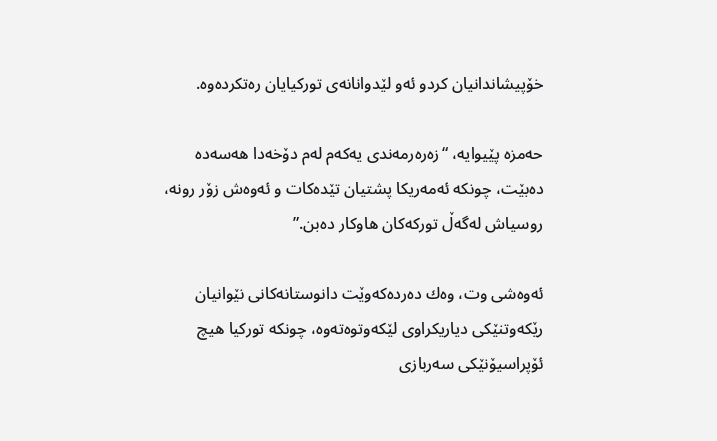خۆپیشاندانیان كردو ئه‌و لێدوانانه‌ی‌ توركیایان ره‌تكرده‌وه‌.

حه‌مزه‌ پێیوایه‌، “زه‌ره‌رمه‌ندی یه‌كه‌م له‌م دۆخه‌دا هه‌سه‌ده‌ ده‌بێت، چونكه‌ ئه‌مه‌ریكا پشتیان تێده‌كات و ئه‌وه‌ش زۆر رونه‌، روسیاش له‌گه‌ڵ توركه‌كان هاوكار ده‌بن.”

ئه‌وه‌شی وت، وه‌ك ده‌رده‌كه‌وێت دانوستانه‌كانی نێوانیان رێكه‌وتنێكی دیاریكراوی لێكه‌وتوه‌ته‌وه‌، چونكه‌ توركیا هیچ ئۆپراسیۆنێكی سه‌ربازی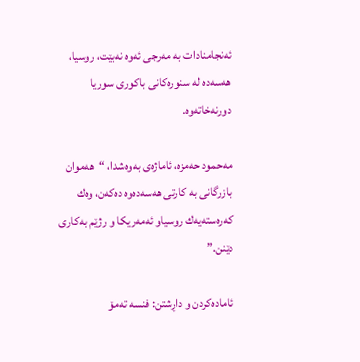ئه‌نجامنادات به‌ مه‌رجی ئه‌وه‌ نه‌بێت، روسیا، هه‌سه‌ده‌ له‌ سنوره‌كانی باكوری سوریا دورنه‌خاته‌وه‌.

مه‌حمود حه‌مزه‌، ئاماژه‌ی‌ به‌وه‌شدا، “هه‌موان بازرگانی به‌ كارتی هه‌سه‌ده‌وه‌ ده‌كه‌ن، وه‌ك كه‌ره‌سته‌یه‌ك روسیاو ئه‌مه‌ریكا و رژێم به‌كاری دێنن.”

ئاماده‌كردن و داڕشتن: فنسه‌ ته‌مۆ